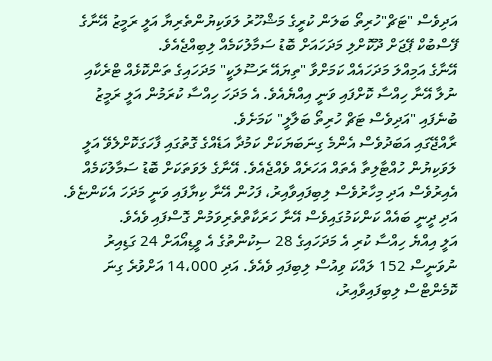އަދިވެސް "ޓަޗް"ހުރިތޯ ބަލަން ކުރީގެ މަޝްހޫރު ލަވަކިޔުންތެރިޔާ އަލީ ރަމީޒު އޭނާގެ ފޭސްބުކް ޕޭޖަށް ދޫކޮށްލި މަދަހައަށް ބޮޑު ސަމާލުކަމެއް ލިބިއްޖެއެވެ.
އޭނާގެ އަމިއްލަ މަދަހައެއް ކަމަށްވާ "ތިޔައޭ ރަސޫލަކީ" މަދަހައިގެ ތަންކޮޅެއް ޓްރެކާއި ނުލާ އޭނާ ހިއްސާ ކޮށްފައި ވަނީ އިއްޔެއެވެ. އެ މަދަހަ ހިއްސާ ކުރަމުން އަލީ ރަމީޒު ބުނެފައި "އަދިވެސް ޓަޗް ހުރިތޯ ބަލާލީ" ކަމަށެވެ.
ރާއްޖޭގައި އަބަދުވެސް އެންމެ ގިނަބަޔަކަށް ކަމުދާ އަޑެއްގެ ގޮތުގައި ފާހަގަކޮށްލެވޭ އަލީ ލަވަކިޔުން ހުއްޓާލިތާ އެތައް އަހަރެއް ވެއްޖެއެވެ. އޭނާގެ ލަވަތަކަށް ބޮޑު ސަމާލުކަމެއް އެއިރުވެސް އަދި މިހާރުވެސް ލިބިފައިވާއިރު، ފަހުން އޭނާ ކިޔާފައި ވަނީ މަދަހަ އެކަންޏެވެ.
އަދި ދީނީ ބައެއް ކަންކަމުގައިވެސް އޭނާ ހަރަކާތްތެރިވަމުން ގޮސްފައި ވެއެވެ.
އަލީ އިއްޔެ ހިއްސާ ކުރި އެ މަދަހައިގެ 28 ސިކުންތުގެ އެ ވީޑިއޯއަށް 24 ގަޑިއިރު ނުވަނީސް 152 ލައްކަ ވިއުސް ލިބިފައި ވެއެވެ. އަދި 14،000 އަށްވުރެ ގިނަ ކޮމެންޓްސް ލިބިފައިވާއިރު،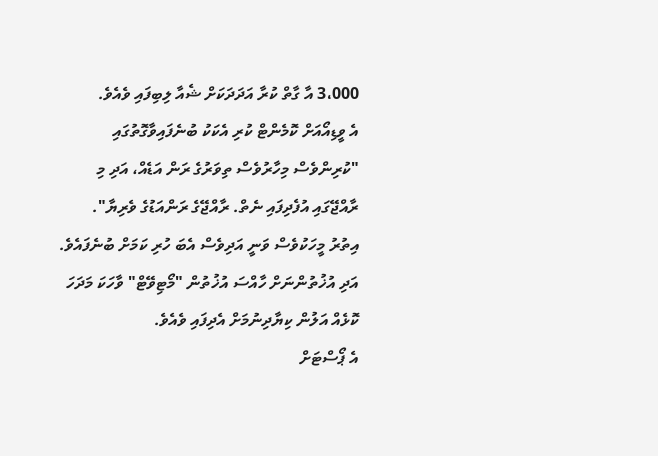3،000 އާ ގާތް ކުރާ އަދަދަކަށް ޝެއާ ލިބިފައި ވެއެވެ.
އެ ވީޑިއޯއަށް ކޮމެންޓް ކުރި އެކަކު ބުނެފައިވާގޮތުގައި "ކުރިންވެސް މިހާރުވެސް ތިވަރުގެ ރަން އަޑެއް، އަދި މި ރާއްޖޭގައި އުފެދިފައި ނެތް. ރާއްޖޭގެ ރަންއަޑުގެ ވެރިޔާ".
އިތުރު މީހަކުވެސް ވަނީ އަދިވެސް އެބަ ހުރި ކަމަށް ބުނެފައެވެ. އަދި އުޚުތުންނަށް ހާއްސަ އުޚުތުން "މޯޓިވޭޓް" ވާހަކަ މަދަހަ ކޮޅެއް އަލުން ކިޔާދިނުމަށް އެދިފައި ވެއެވެ.
އެ ޕޯސްޓަށް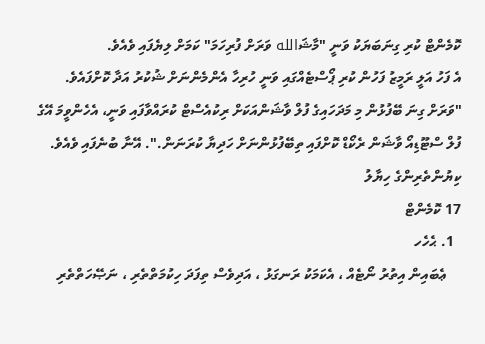ކޮމެންޓް ކުރި ގިނަބަޔަކު ވަނީ "މާޝަالله ވަރަށް ފުރިހަމަ" ކަމަށް ލިޔެފައި ވެއެވެ.
އެ ފަހު އަލީ ރަމީޒު ފަހުން ކުރި ޕޯސްޓެއްގައި ވަނީ ހުރިހާ އެންމެންނަށް ޝުކުރު އަދާ ކޮށްފައެވެ.
"ވަރަށް ގިނަ ބޭފުޅުން މި މަދަހައިގެ ފުލް ވާޝަންއަކަށް ރިކުއެސްޓް ކުރައްވާފައި ވަނީ، އެހެންވީމަ އޭގެ ފުލް ސްޓޫޑިއޯ ވާޝަން ރެކޯޑް ކޮށްފައި ތިބޭފުޅުންނަށް ހަދިޔާ ކުރަނަން.". އޭނާ ބުނެފައި ވެއެވެ.
ކިޔުންތެރިންގެ ހިޔާލު
17 ކޮމެންޓް
  1. ޙެހެހ
    ޢެބައިން އިތުރު ނޯޓެއް ، އެކަމަކު ރަނގަޅު ، އަދިވެސް ތިފަދަ ހިކުމަތްތެރި ، ނަޞޭހަތްތެރި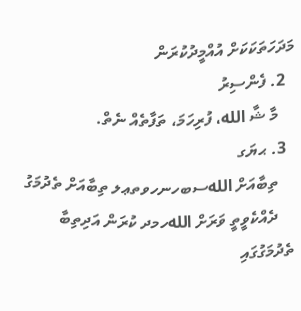މަދަހަތަކަކަށް އުއްމީދުކުރަން
  2. ފެންސިރު
    މާ ޝާ الله، ފުރިހަމަ، ތަފާތެއް ނެތް.
  3. ޙޔަގ
    ތިބާއަށް اللهސބހނހވތޢލ ތިބާއަށް ތެދުމަގު
    ދެއްކެވީތީ ވަރަށް اللهހމދ ކުރަން އަދިތިބާ ތެދުމަގުގައި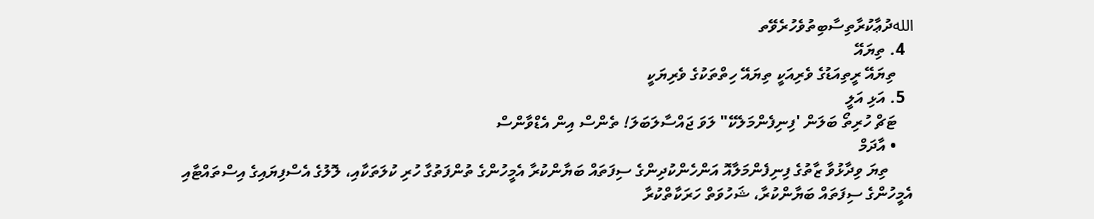اللهދުޢާކުރާތިސާބިތުވެހުރެވޭތ
  4. ތިޔައޭ
    ތިޔައޭ ރީތިއަޑުގެ ވެރިއަކީ ތިޔައޭ ހިތްތަކުގެ ވެރިޔަކީ
  5. އަޅި އަލީ
    ޓަޗް ހުރިތޯ ބަލަން 'ފިނިފެންމަލެކޭ" ލަވަ ޖައްސާލަބަލަ! ތެންސް އިން އެޑްވާންސް
    • އާދަމް
      ތިޔަ ވިދާޅުވާ ޒާތުގެ ފިނިފެންމަލާއޮ އަންހެންކުދިންގެ ސިފަތައް ބަޔާންކުރާ އެމީހުންގެ ތުންފަތުގާ ހުރި ކުލަތަކާއި، ލޮލުގެ އެސްފިޔައިގެ އިސްތައްޓާއި އެމީހުންގެ ސިފަތައް ބަޔާންކުރާ، ޝަހުވަތް ހަރަކާތްކުރާ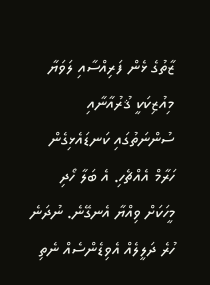ޒާތުގެ ޅެން ފަރިއްސާއި ލަވަޔާ މިއުޒިކަކީ ޤުރުއާނާއި ސުންނަތުގައި ކަނޑައެޅިގެން ހަރާމް އެއްޗެހި. އެ ބަލާ ހޯދި މީހަކަށް ވިއްޔާ އެނގޭނެ. ނުދަނެ ހުރެ ދަލީލެއް އެވިޑެންސެއް ނެތި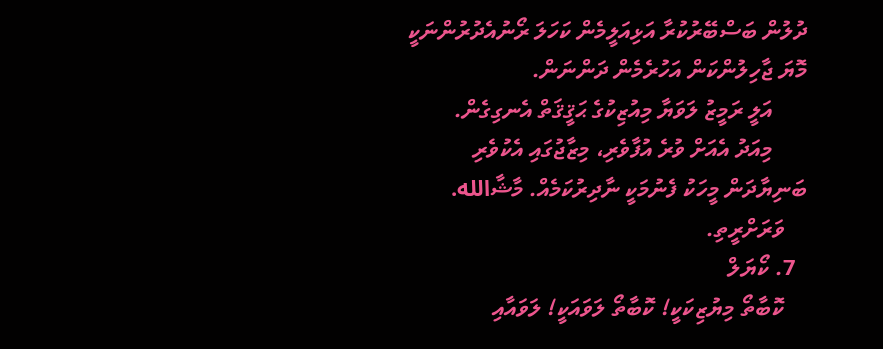ދުލުން ބަސްބޭރުކުރާ އަޅިއަލީމެން ކަހަލަ ރޯނުއެދުރުންނަކީ މޮޔަ ޖާހިލުންކަން އަހުރެމެން ދަންނަން.
      އަލީ ރަމީޒު ލަވަޔާ މިއުޒިކުގެ ޙަޤީޤަތް އެނގިގެން.
      މިއަދު އެއަށް ވުރެ އުފާވެރި، މިޒާޖުގައި އެކުވެރި ބަނިޔާދަން މީހަކު ފެނުމަކީ ނާދިރުކަމެއް. މާޝާالله.
    ވަރަށްރީތި.
  7. ކޯޔަލް
    ކޮބާތޯ މިޔުޒިކަކީ! ކޮބާތޯ ލަވައަކީ! ލަވައާއި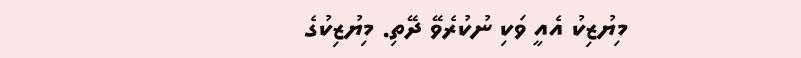މިޔުޒިކު އެއީ ވަކި ނުކުރެވޭ ދޭތި. މިޔުޒިކުގެ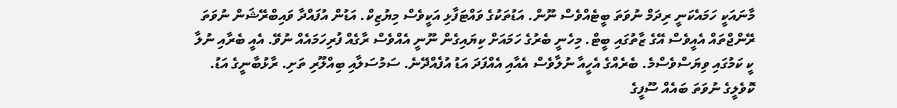މާނައަކީ ހަމައެކަނީ ރިދަމް ނުވަތަ ބީޓެއްވެސް ނޫން. އަޑުތަކުގެ ވައްޓަފާޅި އަކީވެސް މިޔުޒިކް. އަޑުން އުފައްދާ ވައިބްރޭޝަން ނުވަތަ ރޭންޖްތައް އެއީވެސް އޭގެ ޒާތުގައި ބީޓް. މިހެނީ ބެރުގެ ހަމައަށް ކިޔައިގެން ނޫނީ އެއްވެސް ރާގެއް ފުރިހަމައެއް ނުވޭ. އެއީ ބެރާއި ނުލާ ކީ ކަމުގައި ވިޔަސްވެސްމެ. ބެރެއްގެ އެހީއާ ނުލާވެސް އެއާއި އެއްފަދަ އަޑު އުފެއްދޭނެ. ސަމުސަލާއި ބިއްލޫރި ތަށި. ރާޅުބާނީގެ އަޑު. ކޮވެލީގެ ނުވަތަ ބައެއް ސޫފީގެ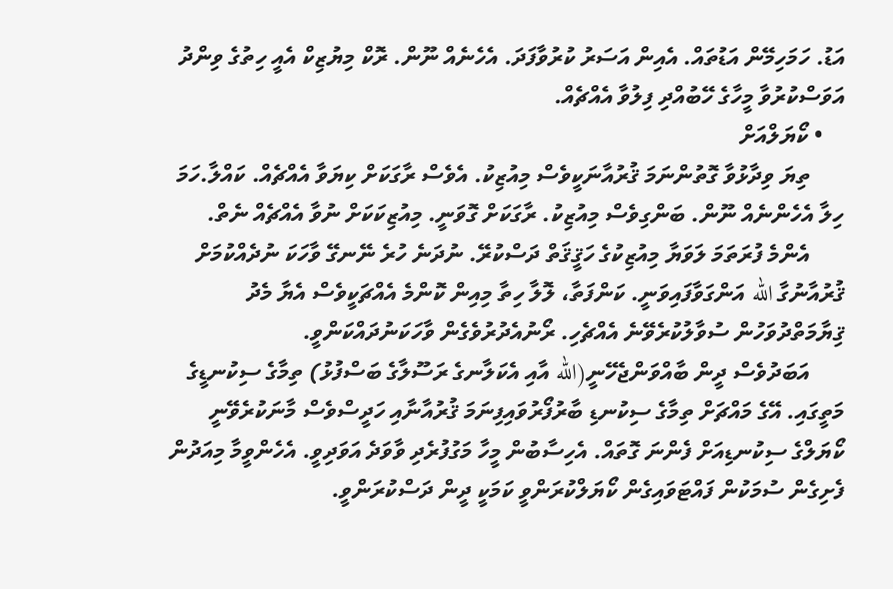އަޑު. ހަމަހިމޭން އަޑުތައް. އެއިން އަސަރު ކުރުވާފަދަ. އެހެނެއް ނޫން. ރޮކް މިޔުޒިކް އެއީ ހިތުގެ ވިންދު އަވަސްކުރުވާ މީހާގެ ހޭބުއްދި ފިލުވާ އެއްޗެއް.
    • ކޯޔަލްއަށް
      ތިޔަ ވިދާޅުވާ ގޮތުންނަމަ ޤުރުއާނަކީވެސް މިއުޒިކު. އެވެސް ރާގަކަށް ކިޔަވާ އެއްޗެއް. ކައްލާ.ހަމަ ހިލާ އެހެންނެއް ނޫން. ބަންގިވެސް މިއުޒިކު. ރާގަކަށް ގޮވަނީ. މިއުޒިކަކަށް ނުވާ އެއްޗެއް ނެތް.
      އެންމެ ފުރަތަމަ ލަވަޔާ މިއުޒިކުގެ ހަޤީޤަތް ދަސްކުރޭ. ނުދަނެ ހުރެ ނޭނގޭ ވާހަކަ ނުދެއްކުމަށް ޤުރުއާނުގާ الله އަންގަވާފައިވަނީ. ކަންފަތާ، ލޮލާ ހިތާ މިއިން ކޮންމެ އެއްޗަކީވެސް އެޔާ މެދު ޤިޔާމަތްދުވަހުން ސުވާލުކުރެވޭނެ އެއްޗެހި. ރޯނުއެދުރުވެގެން ވާހަކަނުދައްކަންވީ.
      އަބަދުވެސް ދީން ބާއްވަންޖެހޭނީ(الله އާއި އެކަލާނގެ ރަސޫލާގެ ބަސްފުޅު) ތިމާގެ ސިކުނޑީގެ މަތީގައި. އޭގެ މައްޗަށް ތިމާގެ ސިކުނޑި ބާރުފޯރުވައިފިނަމަ ޤުރުއާނާއި ހަދީސްވެސް މާނަކުރެވޭނީ ކޯޔަލްގެ ސިކުނޑިއަށް ފެންނަ ގޮތައް. އެހިސާބުން މީހާ މަގުފުރެދި ވާވަދެ އަވަދިވީ. އެހެންވީމާ މިއަދުން ފެށިގެން ސުމަކުން ފައްޓަވައިގެން ކޯޔަލްކުރަންވީ ކަމަކީ ދީން ދަސްކުރަންވީ.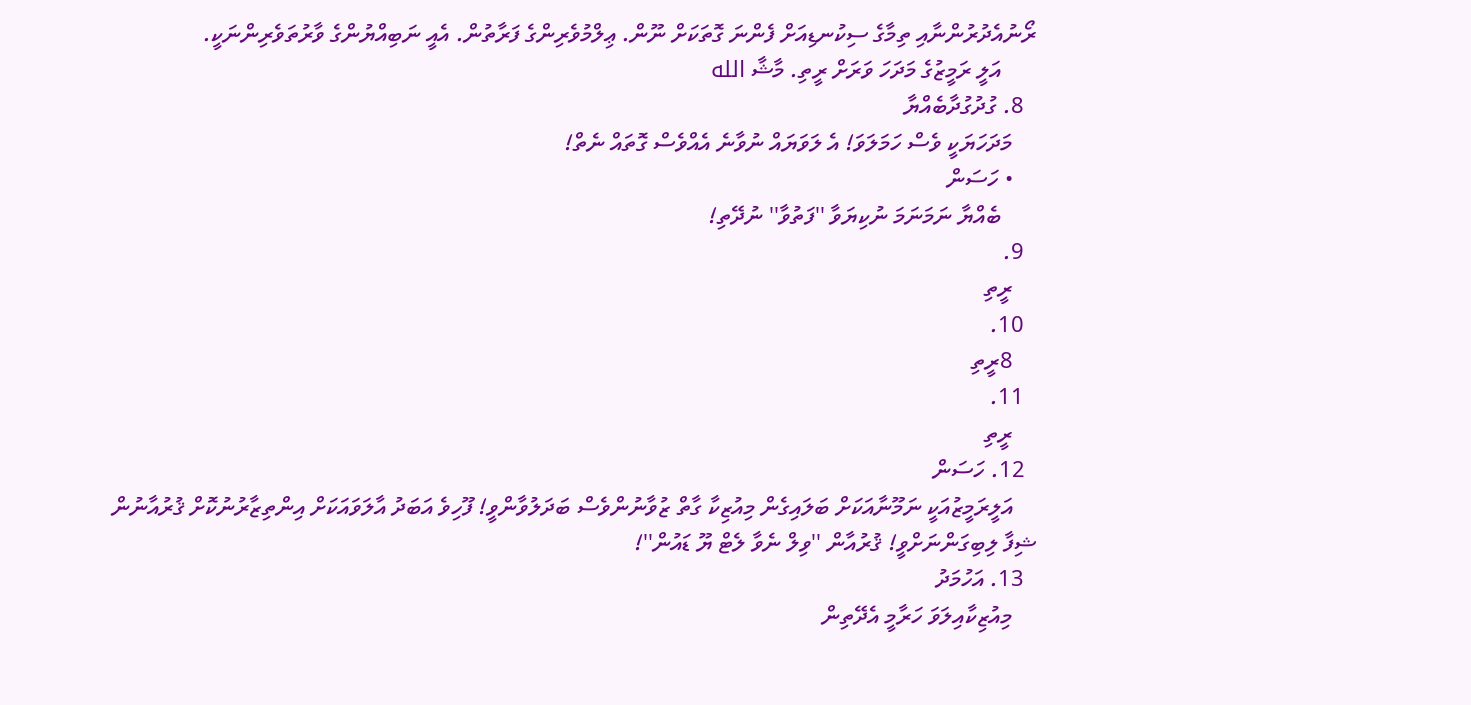ރޯނުއެދުރުންނާއި ތިމާގެ ސިކުނޑިއަށް ފެންނަ ގޮތަކަށް ނޫން. ޢިލްމުވެރިންގެ ފަރާތުން. އެއީ ނަބިއްޔުންގެ ވާރުތަވެރިންނަކީ.
      އަލީ ރަމީޒުގެ މަދަހަ ވަރަށް ރީތި. މާޝާ الله
  8. ގުދުގުދާބެއްޔާ
    މަދަހަޔަކީ ވެސް ހަމަލަވަ! އެ ލަވަޔައް ނުވާނެ އެއްވެސް ގޮތައް ނެތް!
    • ހަސަން
      ބެއްޔާ ނަމަނަމަ ނުކިޔަވާ ''ފަތުވާ'' ނުދޭތި!
  9.
    ރީތި
  10.
    8ރީތި
  11.
    ރީތި
  12. ހަސަން
    އަލީރަމީޒުއަކީ ނަމޫނާއަކަށް ބަލައިގެން މިއުޒިކާ ގާތް ޒުވާނުންވެސް ބަދަލުވާންވީ! ފޫހިވެ އަބަދު އާލަވައަކަށް އިންތިޒާރުނުކޮށް ޤުރުއާނުން ޝިފާ ލިބިގަންނަށްވީ! ޤުރުއާން ''ވިލް ނެވާ ލެޓް ޔޫ ޑައުން''!
  13. އަހުމަދު
    މިއުޒިކާއިލަވަ ހަރާމީ އެދޭތިން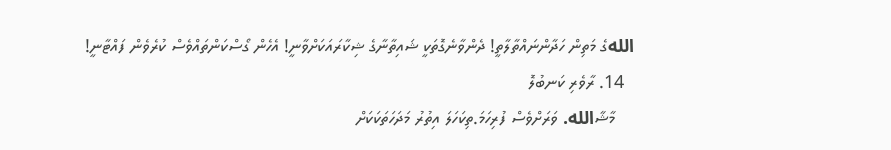اللهގެ މަތިން ހަދާންނައްތާލާތީ! ދެންވާނެގޮތަކީ ޝައިތާނާގެ ޝިކާރައަކަށްވާނީ! އެހެން ގޯސްކަންތައްވެސް ކުރެވެން ފައްޓާނީ!
  14. ރާވެރި ކަނބުލޮ
    މާޝާالله. ވަރަށްވެސް ފުރިހަމަ.ތިކަހަލަ އިތުރު މަދަހަތަކަކަށް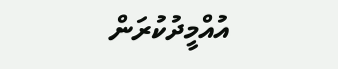އުއްމީދުކުރަން